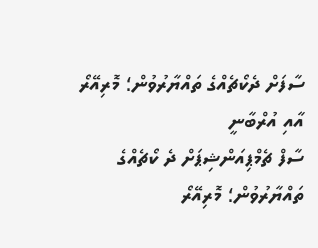ސާފަށް ދެކޯޗެއްގެ ތައްޔާރުވުން؛ މޮރިއޭރޯ އާއި އުރްބާނީ
ސާފް ޗެމްޕިއަންޝިޕަށް ދެ ކޯޗެއްގެ ތައްޔާރުވުން؛ މޮރިއޭރޯ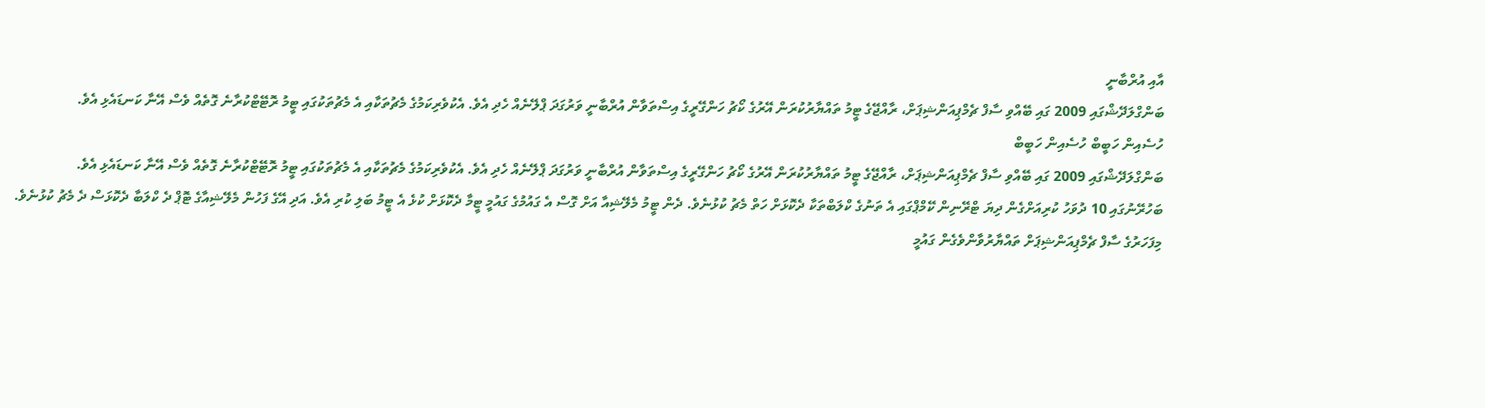އާއި އުރްބާނީ
ބަންގްލަދޭޝްގައި 2009 ގައި ބޭއްވި ސާފް ޗެމްޕިއަންޝިޕަށް، ރާއްޖޭގެ ޓީމު ތައްޔާރުކުރަން އޭރުގެ ކޯޗު ހަންގޭރީގެ އިސްތަވާން އުރްބާނީ ވަރުގަދަ ޕްލޭނެއް ހެދި އެވެ. އެކުވެރިކަމުގެ މެޗުތަކާއި އެ މެޗުތަކުގައި ޓީމު ރޮޓޭޓްކުރާނެ ގޮތެއް ވެސް އޭނާ ކަނޑައެޅި އެވެ.
ހުސެއިން ހަބީބް ހުސެއިން ހަބީބް
ބަންގްލަދޭޝްގައި 2009 ގައި ބޭއްވި ސާފް ޗެމްޕިއަންޝިޕަށް، ރާއްޖޭގެ ޓީމު ތައްޔާރުކުރަން އޭރުގެ ކޯޗު ހަންގޭރީގެ އިސްތަވާން އުރްބާނީ ވަރުގަދަ ޕްލޭނެއް ހެދި އެވެ. އެކުވެރިކަމުގެ މެޗުތަކާއި އެ މެޗުތަކުގައި ޓީމު ރޮޓޭޓްކުރާނެ ގޮތެއް ވެސް އޭނާ ކަނޑައެޅި އެވެ.
ބަހުރޭނުގައި 10 ދުވަހު ކުރިއަށްގެން ދިޔަ ޓްރޭނިން ކޭމްޕްގައި އެ ތަނުގެ ކްލަބްތަކާ ދެކޮޅަށް ހަތް މެޗު ކުޅުނެވެ. ދެން ޓީމު މެލޭޝިއާ އަށް ގޮސް އެ ގައުމުގެ ގައުމީ ޓީމާ ދެކޮޅަށް ކުޅެ އެ ޓީމު ބަލި ކުރި އެވެ. އަދި އޭގެ ފަހުން މެލޭޝިއާގެ ޓޮޕް ދެ ކްލަބާ ދެކޮޅަސް ދެ މެޗު ކުޅުނެވެ.
މިފަހަރުގެ ސާފް ޗެމްޕިއަންޝިޕަށް ތައްޔާރުވާންވެގެން ގައުމީ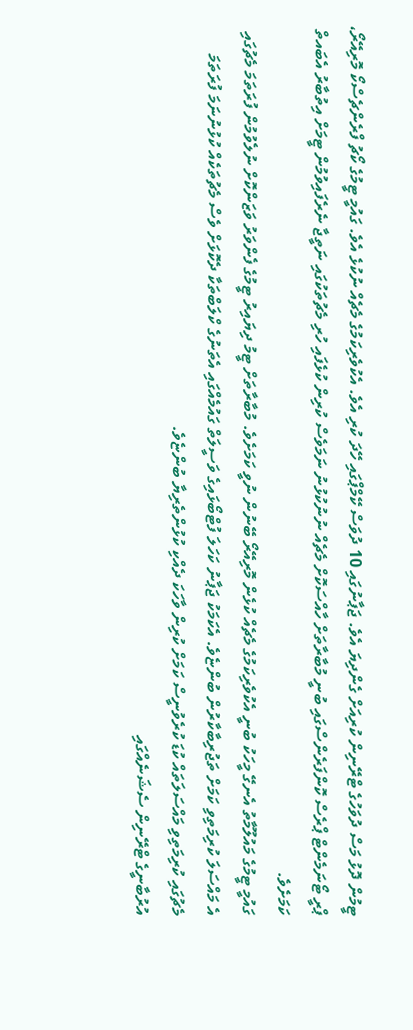ޓީމުން ދޮޅު މަސް ދުވަހުގެ ޓްރޭނިން ކުރިއަށް ގެންދިޔަ އެވެ. ޖަޕާނުގައި 10 ދުވަސް ކޭމްޕްގައި ހޭދަ ކުރި އެވެ. އެކުވެރިކަމުގެ މެޗެއް ނުކުޅެ އެވެ. ގައުމީ ޓީމުގެ ކޯޗު ފްރެންޗެސްކޯ މޮރިއޭރޯ، ޕްރީ ޓޯނަމެންޓް ޕްރެސް ކޮންފަރެންސްގައި ބުނީ މުބާރާތަށް ހާއްސަކޮށް މެޗެއް ނުނުކުޅުނު ނަމަވެސް ކުރިން ކުޅެފައި ހުރި މެޗުތަކުގައި ނަތީޖާ ނެރެފައިވުމުން ޓީމަށް އިތުބާރު އެބައތް ކަމަށެވެ.
ގައުމީ ޓީމުގެ މައުލޫމާތު އެނގޭ މީހަކު ބުނީ އެކުވެރިކަމުގެ މެޗެއް ކުޅެން މޮރިއޭރޯ ބޭނުން ނުވީ ކަމަށެވެ. މުބާރާތަށް ޓީމު ދިޔައިރު ޓީމުގެ ފެންވަރު ވަޒަންކޮށް ނުލެވުމުން ފުރަތަމަ މެޗުގައި އެ މައްސަލަ ކުރިމަތިވި ކަމަށް ތަޖުރިބާކާރުން ބުންޏެވެ. އެކަމަކު ޖަޕާނު ކަހަލަ ފުޓްބޯޅައިގެ ވަސީލަތް ގައުމެއްގައި އެތަނުގެ ކްލަބްތަކާ ދެކޮޅަށް ވެސް މެޗުތަކެއް ކުޅުނުނަމަ ފުރަތަމަ މެޗުގައި ކުރިމަތިވި މައްސަލަތައް ކުޑަ ކުރެވުނީސް ކަމަށް ކުރިން ވާހަކަ ދެއްކި ކުޅުންތެރިޔާ ބުންޏެވެ.
އުރުބާނީގެ ޓްރޭނިން ސެޝަނެއްގައި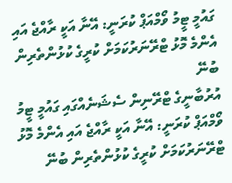ގައުމީ ޓީމު ވޯމްއަޕް ކުރަނީ: އޭނާ އަކީ ރާއްޖެ އައި އެންމެ މޮޅު ޓްރޭނަރުކަމަށް ކުރީގެ ކުޅުންތެރިން ބުނޭ
އުރުބާނީގެ ޓްރޭނިން ސެޝަނެއްގައި ގައުމީ ޓީމު ވޯމްއަޕް ކުރަނީ: އޭނާ އަކީ ރާއްޖެ އައި އެންމެ މޮޅު ޓްރޭނަރުކަމަށް ކުރީގެ ކުޅުންތެރިން ބުނޭ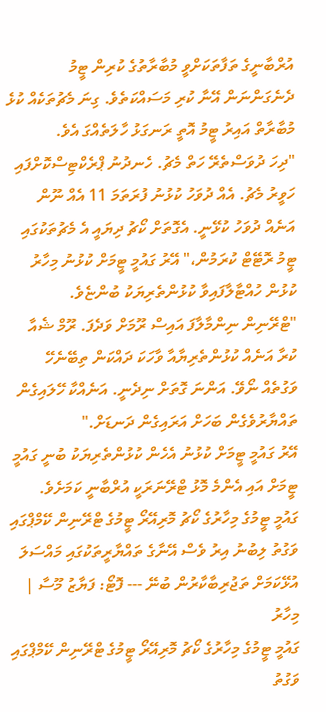އުރްބާނީގެ ތަފާތަކަށްވީ މުބާރާތުގެ ކުރިން ޓީމު ދެނެގަންނަން އޭނާ ކުރި މަސައްކަތެވެ. ގިނަ މެޗުތަކެއް ކުޅެ މުބާރާތް އައިރު ޓީމު އޮތީ ރަނގަޅު ހާލަތެއްގަ އެވެ.
"ދިހަ ދުވަސްތެރޭ ހަތް މެޗު. ހެނދުނު ޕްރެކްޓިސްކޮށްފައި ހަވީރު މެޗު. އެއް ދުވަހު ކުޅުނު ފުރަތަމަ 11 އެއް ނޫން އަނެއް ދުވަހު ކުޅޭނީ. އެގޮތަށް ކޯޗު ދިޔައީ އެ މެޗުތަކުގައި ޓީމު ރޮޓޭޓް ކުރަމުން،" އޭރު ގައުމީ ޓީމަށް ކުޅުނު މިހާރު ކުޅުން ހުއްޓާލާފައިވާ ކުޅުންތެރިޔަކު ބުންޏެވެ.
"ޓްރޭނިން ނިންމާލާފަ އައިސް ރޫމަށް ވަދެފަ. ރޫމް ޝެއާ ކުރާ އަނެއް ކުޅުންތެރިޔާއާ ވާހަކަ ދައްކަން ތިބޭނެހޭ ވަގުތެއް ނޯވޭ. އަންނަ ގޮތަށް ނިދެނީ. އަނެއްކާ ހޭލައިގެން ތައްޔާރުވެގެން ބަހަށް އަރައިގެން ދަނޑަށް."
އޭރު ގައުމީ ޓީމަށް ކުޅުނު އެހެން ކުޅުންތެރިޔަކު ބުނީ ގައުމީ ޓީމަށް އައި އެންމެ މޮޅު ޓްރޭނަރަކީ އުރްބާނީ ކަމަށެވެ.
ގައުމީ ޓީމުގެ މިހާރުގެ ކޯޗު މޮރިއޭރޯ ޓީމުގެ ޓްރޭނިން ކޭމްޕްގައި ވަގުތު ލިބުނު އިރު ވެސް އޭނާގެ ތައްޔާރީތަކުގައި މައްސަލަ އުޅޭކަމަށް ތަޖުރިބާކާރުން ބުނޭ --- ފޮޓޯ: ފަޔާޒު މޫސާ | މިހާރު
ގައުމީ ޓީމުގެ މިހާރުގެ ކޯޗު މޮރިއޭރޯ ޓީމުގެ ޓްރޭނިން ކޭމްޕްގައި ވަގުތު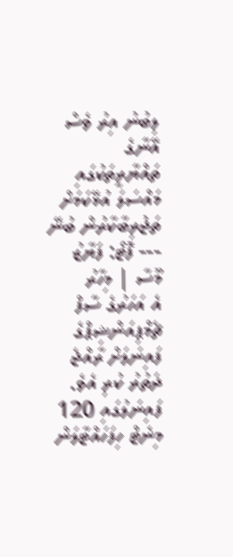ލިބުނު އިރު ވެސް އޭނާގެ ތައްޔާރީތަކުގައި މައްސަލަ އުޅޭކަމަށް ތަޖުރިބާކާރުން ބުނޭ --- ފޮޓޯ: ފަޔާޒު މޫސާ | މިހާރު
އެ އަހަރުގެ ސާފް ޗެމްޕިއަންޝިޕްގެ ފައިނަލަށް ރާއްޖެ ދަތުރު ކުރި އެވެ. ފައިނަލުގައި 120 މިނެޓް ހިފަހައްޓާލަން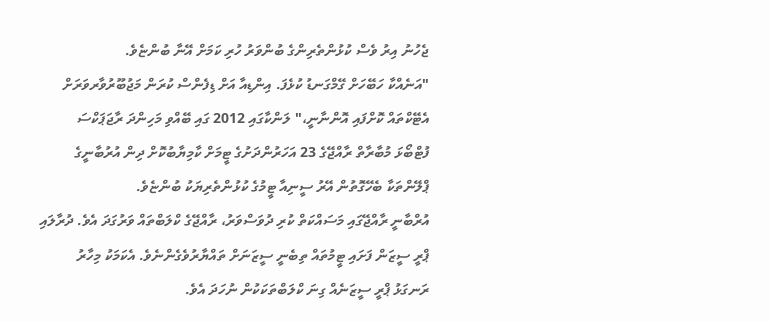ޖެހުނު އިރު ވެސް ކުޅުންތެރިންގެ ބުންވަރު ހުރި ކަމަށް އޭނާ ބުންޏެވެ.
"އަނެއްކާ ހަބޭހަށް ގޭމްގަނޑު ކުޅެފަ. އިންޑިއާ އަށް ޑިފެންސް ކުރަން މަޖުބޫރުވާރވަރަށް އެޓޭކްތައް ކޮށްފައި އޮންނާނީ،" ލަންކާގައި 2012 ގައި ބޭއްވި މަހިންދަ ރާޖަޕަކްސަ ފުޓްބޯޅަ މުބާރާތް ރާއްޖޭގެ 23 އަހަރުންދަށުގެ ޓީމަށް ކާމިޔާބުކޮށް ދިން އުރުބާނީގެ ޕްލޭންތަކާ ބެހޭގޮތުން އޭރު ސީނިއާ ޓީމުގެ ކުޅުންތެރިޔަކު ބުންޏެވެ.
އުރްބާނީ ރާއްޖޭގައި މަސައްކަތް ކުރި ދުވަސްވަރު، ރާއްޖޭގެ ކްލަބްތައް ވަރުގަދަ އެވެ. ދުރާލައި ޕްރީ ސީޒަން ފަށައި ޓީމުތައް ތިބެނީ ސީޒަނަށް ތައްޔާރުވެގެންނެވެ. އެކަމަކު މިހާރު ރަނގަޅު ޕްރީ ސީޒަނެއް ގިނަ ކްލަބްތަކަކުން ނުހަދަ އެވެ.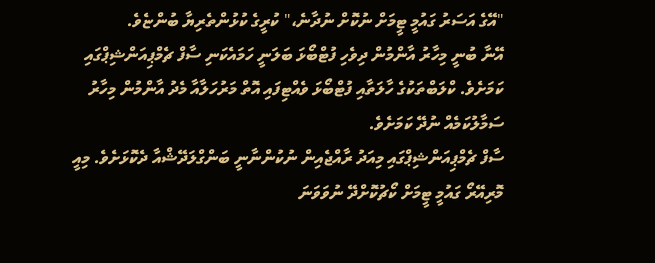"އޭގެ އަސަރު ގައުމީ ޓީމަށް ނުކޮށް ނުދާނެ،" ކުރީގެ ކުޅުންތެރިޔާ ބުންޏެވެ.
އޭނާ ބުނީ މިހާރު އާންމުން ދިވެހި ފުޓްބޯޅަ ބަލަނީ ހަމައެކަނި ސާފް ޗެމްޕިއަންޝިޕްގައި ކަމަށެވެ. ކްލަބްތަކުގެ ހާލަތާއި ފުޓްބޯޅަ ވެއްޓިފައި އޮތް މަރުހަލާއާ މެދު އާންމުން މިހާރު ސަމާލުކަމެއް ނުދޭ ކަމަށެވެ.
ސާފް ޗެމްޕިއަންޝިޕްގައި މިއަދު ރާއްޖެއިން ނުކުންނާނީ ބަންގްލަދޭޝްއާ ދެކޮޅަށެވެ. މިއީ މޮރިއޭރޯ ގައުމީ ޓީމަށް ކޯޗުކޮށްދޭ ނުވަވަނަ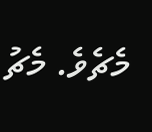މެޗެވެ. މެޗު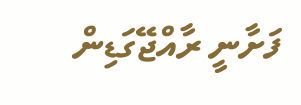ފަށާނީ ރާއްޖޭގަޑިން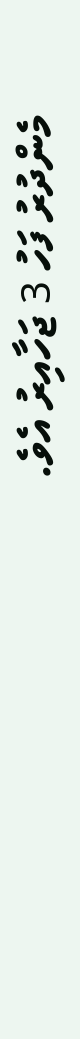މެންދުރު ފަހު 3 ޖަހާއިރު އެވެ.